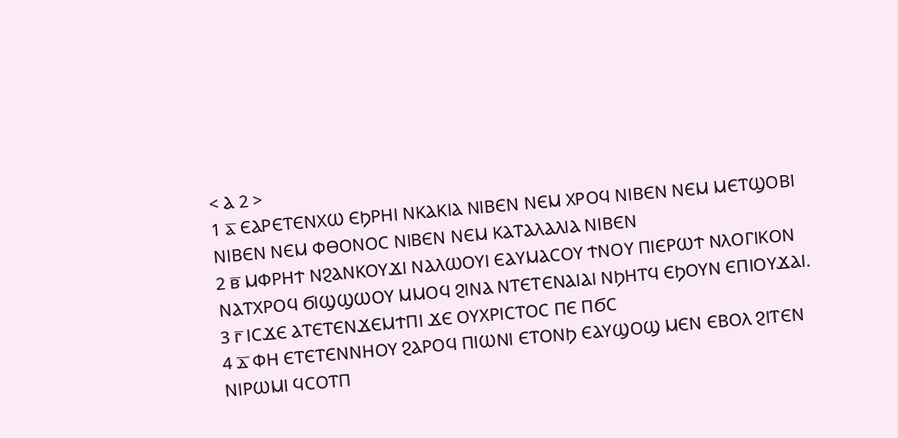< Ⲁ 2 >
1 ⲁ̅ ⲈⲀⲢⲈⲦⲈⲚⲬⲰ ⲈϦⲢⲎⲒ ⲚⲔⲀⲔⲒⲀ ⲚⲒⲂⲈⲚ ⲚⲈⲘ ⲬⲢⲞϤ ⲚⲒⲂⲈⲚ ⲚⲈⲘ ⲘⲈⲦϢⲞⲂⲒ ⲚⲒⲂⲈⲚ ⲚⲈⲘ ⲪⲐⲞⲚⲞⲤ ⲚⲒⲂⲈⲚ ⲚⲈⲘ ⲔⲀⲦⲀⲖⲀⲖⲒⲀ ⲚⲒⲂⲈⲚ
2 ⲃ̅ ⲘⲪⲢⲎϮ ⲚϨⲀⲚⲔⲞⲨϪⲒ ⲚⲀⲖⲰⲞⲨⲒ ⲈⲀⲨⲘⲀⲤⲞⲨ ϮⲚⲞⲨ ⲠⲒⲈⲢⲰϮ ⲚⲖⲞⲄⲒⲔⲞⲚ ⲚⲀⲦⲬⲢⲞϤ ϬⲒϢϢⲰⲞⲨ ⲘⲘⲞϤ ϨⲒⲚⲀ ⲚⲦⲈⲦⲈⲚⲀⲒⲀⲒ ⲚϦⲎⲦϤ ⲈϦⲞⲨⲚ ⲈⲠⲒⲞⲨϪⲀⲒ.
3 ⲅ̅ ⲒⲤϪⲈ ⲀⲦⲈⲦⲈⲚϪⲈⲘϮⲠⲒ ϪⲈ ⲞⲨⲬⲢⲒⲤⲦⲞⲤ ⲠⲈ ⲠϬⲤ
4 ⲇ̅ ⲪⲎ ⲈⲦⲈⲦⲈⲚⲚⲎⲞⲨ ϨⲀⲢⲞϤ ⲠⲒⲰⲚⲒ ⲈⲦⲞⲚϦ ⲈⲀⲨϢⲞϢ ⲘⲈⲚ ⲈⲂⲞⲖ ϨⲒⲦⲈⲚ ⲚⲒⲢⲰⲘⲒ ϤⲤⲞⲦⲠ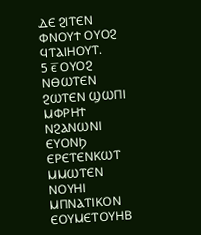ⲆⲈ ϨⲒⲦⲈⲚ ⲪⲚⲞⲨϮ ⲞⲨⲞϨ ϤⲦⲀⲒⲎⲞⲨⲦ.
5 ⲉ̅ ⲞⲨⲞϨ ⲚⲐⲰⲦⲈⲚ ϨⲰⲦⲈⲚ ϢⲰⲠⲒ ⲘⲪⲢⲎϮ ⲚϨⲀⲚⲰⲚⲒ ⲈⲨⲞⲚϦ ⲈⲢⲈⲦⲈⲚⲔⲰⲦ ⲘⲘⲰⲦⲈⲚ ⲚⲞⲨⲎⲒ ⲘⲠⲚⲀⲦⲒⲔⲞⲚ ⲈⲞⲨⲘⲈⲦⲞⲨⲎⲂ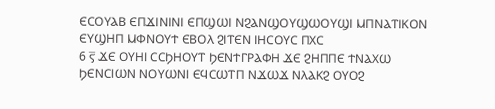ⲈⲤⲞⲨⲀⲂ ⲈⲠϪⲒⲚⲒⲚⲒ ⲈⲠϢⲰⲒ ⲚϨⲀⲚϢⲞⲨϢⲰⲞⲨϢⲒ ⲘⲠⲚⲀⲦⲒⲔⲞⲚ ⲈⲨϢⲎⲠ ⲘⲪⲚⲞⲨϮ ⲈⲂⲞⲖ ϨⲒⲦⲈⲚ ⲒⲎⲤⲞⲨⲤ ⲠⲬⲤ
6 ⲋ̅ ϪⲈ ⲞⲨⲎⲒ ⲤⲤϦⲎⲞⲨⲦ ϦⲈⲚϮⲄⲢⲀⲪⲎ ϪⲈ ϨⲎⲠⲠⲈ ϮⲚⲀⲬⲰ ϦⲈⲚⲤⲒⲰⲚ ⲚⲞⲨⲰⲚⲒ ⲈϤⲤⲰⲦⲠ ⲚϪⲰϪ ⲚⲖⲀⲔϨ ⲞⲨⲞϨ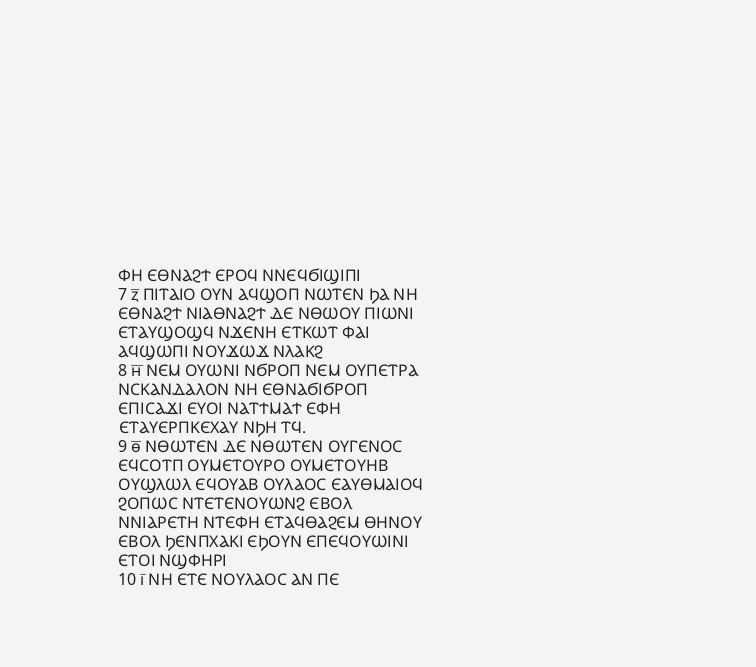ⲪⲎ ⲈⲐⲚⲀϨϮ ⲈⲢⲞϤ ⲚⲚⲈϤϬⲒϢⲒⲠⲒ
7 ⲍ̅ ⲠⲒⲦⲀⲒⲞ ⲞⲨⲚ ⲀϤϢⲞⲠ ⲚⲰⲦⲈⲚ ϦⲀ ⲚⲎ ⲈⲐⲚⲀϨϮ ⲚⲒⲀⲐⲚⲀϨϮ ⲆⲈ ⲚⲐⲰⲞⲨ ⲠⲒⲰⲚⲒ ⲈⲦⲀⲨϢⲞϢϤ ⲚϪⲈⲚⲎ ⲈⲦⲔⲰⲦ ⲪⲀⲒ ⲀϤϢⲰⲠⲒ ⲚⲞⲨϪⲰϪ ⲚⲖⲀⲔϨ
8 ⲏ̅ ⲚⲈⲘ ⲞⲨⲰⲚⲒ ⲚϬⲢⲞⲠ ⲚⲈⲘ ⲞⲨⲠⲈⲦⲢⲀ ⲚⲤⲔⲀⲚⲆⲀⲖⲞⲚ ⲚⲎ ⲈⲐⲚⲀϬⲒϬⲢⲞⲠ ⲈⲠⲒⲤⲀϪⲒ ⲈⲨⲞⲒ ⲚⲀⲦϮⲘⲀϮ ⲈⲪⲎ ⲈⲦⲀⲨⲈⲢⲠⲔⲈⲬⲀⲨ ⲚϦⲎ ⲦϤ.
9 ⲑ̅ ⲚⲐⲰⲦⲈⲚ ⲆⲈ ⲚⲐⲰⲦⲈⲚ ⲞⲨⲄⲈⲚⲞⲤ ⲈϤⲤⲞⲦⲠ ⲞⲨⲘⲈⲦⲞⲨⲢⲞ ⲞⲨⲘⲈⲦⲞⲨⲎⲂ ⲞⲨϢⲖⲰⲖ ⲈϤⲞⲨⲀⲂ ⲞⲨⲖⲀⲞⲤ ⲈⲀⲨⲐⲘⲀⲒⲞϤ ϨⲞⲠⲰⲤ ⲚⲦⲈⲦⲈⲚⲞⲨⲰⲚϨ ⲈⲂⲞⲖ ⲚⲚⲒⲀⲢⲈⲦⲎ ⲚⲦⲈⲪⲎ ⲈⲦⲀϤⲐⲀϨⲈⲘ ⲐⲎⲚⲞⲨ ⲈⲂⲞⲖ ϦⲈⲚⲠⲬⲀⲔⲒ ⲈϦⲞⲨⲚ ⲈⲠⲈϤⲞⲨⲰⲒⲚⲒ ⲈⲦⲞⲒ ⲚϢⲪⲎⲢⲒ
10 ⲓ̅ ⲚⲎ ⲈⲦⲈ ⲚⲞⲨⲖⲀⲞⲤ ⲀⲚ ⲠⲈ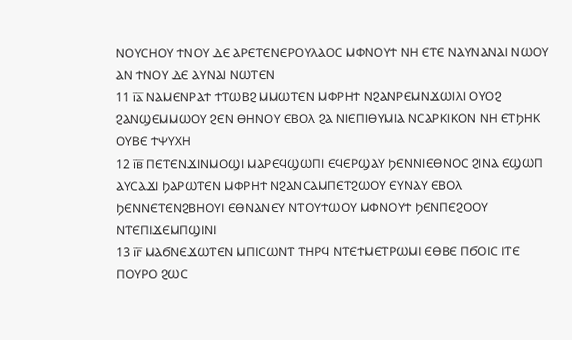ⲚⲞⲨⲤⲎⲞⲨ ϮⲚⲞⲨ ⲆⲈ ⲀⲢⲈⲦⲈⲚⲈⲢⲞⲨⲖⲀⲞⲤ ⲘⲪⲚⲞⲨϮ ⲚⲎ ⲈⲦⲈ ⲚⲀⲨⲚⲀⲚⲀⲒ ⲚⲰⲞⲨ ⲀⲚ ϮⲚⲞⲨ ⲆⲈ ⲀⲨⲚⲀⲒ ⲚⲰⲦⲈⲚ
11 ⲓ̅ⲁ̅ ⲚⲀⲘⲈⲚⲢⲀϮ ϮⲦⲰⲂϨ ⲘⲘⲰⲦⲈⲚ ⲘⲪⲢⲎϮ ⲚϨⲀⲚⲢⲈⲘⲚϪⲰⲒⲖⲒ ⲞⲨⲞϨ ϨⲀⲚϢⲈⲘⲘⲰⲞⲨ ϨⲈⲚ ⲐⲎⲚⲞⲨ ⲈⲂⲞⲖ ϨⲀ ⲚⲒⲈⲠⲒⲐⲨⲘⲒⲀ ⲚⲤⲀⲢⲔⲒⲔⲞⲚ ⲚⲎ ⲈⲦϦⲎⲔ ⲞⲨⲂⲈ ϮⲮⲨⲬⲎ
12 ⲓ̅ⲃ̅ ⲠⲈⲦⲈⲚϪⲒⲚⲘⲞϢⲒ ⲘⲀⲢⲈϤϢⲰⲠⲒ ⲈϤⲈⲢϢⲀⲨ ϦⲈⲚⲚⲒⲈⲐⲚⲞⲤ ϨⲒⲚⲀ ⲈϢⲰⲠ ⲀⲨⲤⲀϪⲒ ϦⲀⲢⲰⲦⲈⲚ ⲘⲪⲢⲎϮ ⲚϨⲀⲚⲤⲀⲘⲠⲈⲦϨⲰⲞⲨ ⲈⲨⲚⲀⲨ ⲈⲂⲞⲖ ϦⲈⲚⲚⲈⲦⲈⲚϨⲂⲎⲞⲨⲒ ⲈⲐⲚⲀⲚⲈⲨ ⲚⲦⲞⲨϮⲰⲞⲨ ⲘⲪⲚⲞⲨϮ ϦⲈⲚⲠⲈϨⲞⲞⲨ ⲚⲦⲈⲠⲒϪⲈⲘⲠϢⲒⲚⲒ
13 ⲓ̅ⲅ̅ ⲘⲀϬⲚⲈϪⲰⲦⲈⲚ ⲘⲠⲒⲤⲰⲚⲦ ⲦⲎⲢϤ ⲚⲦⲈϮⲘⲈⲦⲢⲰⲘⲒ ⲈⲐⲂⲈ ⲠϬⲞⲒⲤ ⲒⲦⲈ ⲠⲞⲨⲢⲞ ϨⲰⲤ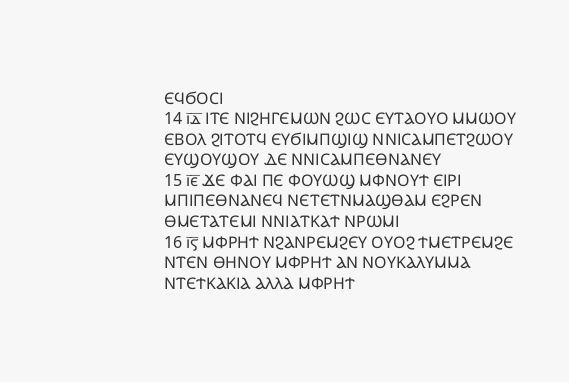ⲈϤϬⲞⲤⲒ
14 ⲓ̅ⲇ̅ ⲒⲦⲈ ⲚⲒϨⲎⲄⲈⲘⲰⲚ ϨⲰⲤ ⲈⲨⲦⲀⲞⲨⲞ ⲘⲘⲰⲞⲨ ⲈⲂⲞⲖ ϨⲒⲦⲞⲦϤ ⲈⲨϬⲒⲘⲠϢⲒϢ ⲚⲚⲒⲤⲀⲘⲠⲈⲦϨⲰⲞⲨ ⲈⲨϢⲞⲨϢⲞⲨ ⲆⲈ ⲚⲚⲒⲤⲀⲘⲠⲈⲐⲚⲀⲚⲈⲨ
15 ⲓ̅ⲉ̅ ϪⲈ ⲪⲀⲒ ⲠⲈ ⲪⲞⲨⲰϢ ⲘⲪⲚⲞⲨϮ ⲈⲒⲢⲒ ⲘⲠⲒⲠⲈⲐⲚⲀⲚⲈϤ ⲚⲈⲦⲈⲦⲚⲘⲀϢⲐⲀⲘ ⲈϨⲢⲈⲚ ⲐⲘⲈⲦⲀⲦⲈⲘⲒ ⲚⲚⲒⲀⲦⲔⲀϮ ⲚⲢⲰⲘⲒ
16 ⲓ̅ⲋ̅ ⲘⲪⲢⲎϮ ⲚϨⲀⲚⲢⲈⲘϨⲈⲨ ⲞⲨⲞϨ ϮⲘⲈⲦⲢⲈⲘϨⲈ ⲚⲦⲈⲚ ⲐⲎⲚⲞⲨ ⲘⲪⲢⲎϮ ⲀⲚ ⲚⲞⲨⲔⲀⲖⲨⲘⲘⲀ ⲚⲦⲈϮⲔⲀⲔⲒⲀ ⲀⲖⲖⲀ ⲘⲪⲢⲎϮ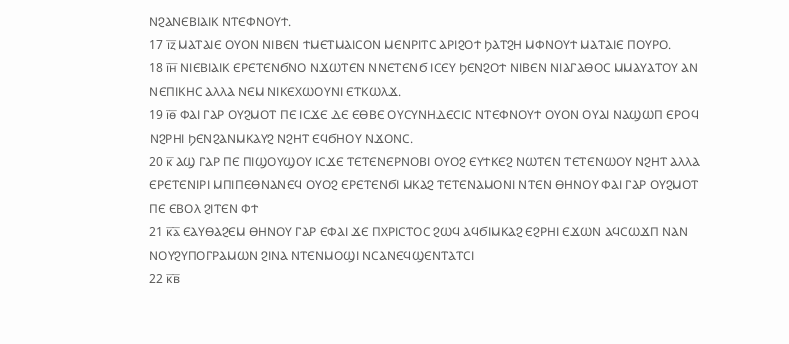ⲚϨⲀⲚⲈⲂⲒⲀⲒⲔ ⲚⲦⲈⲪⲚⲞⲨϮ.
17 ⲓ̅ⲍ̅ ⲘⲀⲦⲀⲒⲈ ⲞⲨⲞⲚ ⲚⲒⲂⲈⲚ ϮⲘⲈⲦⲘⲀⲒⲤⲞⲚ ⲘⲈⲚⲢⲒⲦⲤ ⲀⲢⲒϨⲞϮ ϦⲀⲦϨⲎ ⲘⲪⲚⲞⲨϮ ⲘⲀⲦⲀⲒⲈ ⲠⲞⲨⲢⲞ.
18 ⲓ̅ⲏ̅ ⲚⲒⲈⲂⲒⲀⲒⲔ ⲈⲢⲈⲦⲈⲚϬⲚⲞ ⲚϪⲰⲦⲈⲚ ⲚⲚⲈⲦⲈⲚϬ ⲒⲤⲈⲨ ϦⲈⲚϨⲞϮ ⲚⲒⲂⲈⲚ ⲚⲒⲀⲄⲀⲐⲞⲤ ⲘⲘⲀⲨⲀⲦⲞⲨ ⲀⲚ ⲚⲈⲠⲒⲔⲎⲤ ⲀⲖⲖⲀ ⲚⲈⲘ ⲚⲒⲔⲈⲬⲰⲞⲨⲚⲒ ⲈⲦⲔⲰⲖϪ.
19 ⲓ̅ⲑ̅ ⲪⲀⲒ ⲄⲀⲢ ⲞⲨϨⲘⲞⲦ ⲠⲈ ⲒⲤϪⲈ ⲆⲈ ⲈⲐⲂⲈ ⲞⲨⲤⲨⲚⲎⲆⲈⲤⲒⲤ ⲚⲦⲈⲪⲚⲞⲨϮ ⲞⲨⲞⲚ ⲞⲨⲀⲒ ⲚⲀϢⲰⲠ ⲈⲢⲞϤ ⲚϨⲢⲎⲒ ϦⲈⲚϨⲀⲚⲘⲔⲀⲨϨ ⲚϨⲎⲦ ⲈϤϬⲎⲞⲨ ⲚϪⲞⲚⲤ.
20 ⲕ̅ ⲀϢ ⲄⲀⲢ ⲠⲈ ⲠⲒϢⲞⲨϢⲞⲨ ⲒⲤϪⲈ ⲦⲈⲦⲈⲚⲈⲢⲚⲞⲂⲒ ⲞⲨⲞϨ ⲈⲨϮⲔⲈϨ ⲚⲰⲦⲈⲚ ⲦⲈⲦⲈⲚⲰⲞⲨ ⲚϨⲎⲦ ⲀⲖⲖⲀ ⲈⲢⲈⲦⲈⲚⲒⲢⲒ ⲘⲠⲒⲠⲈⲐⲚⲀⲚⲈϤ ⲞⲨⲞϨ ⲈⲢⲈⲦⲈⲚϬⲒ ⲘⲔⲀϨ ⲦⲈⲦⲈⲚⲀⲘⲞⲚⲒ ⲚⲦⲈⲚ ⲐⲎⲚⲞⲨ ⲪⲀⲒ ⲄⲀⲢ ⲞⲨϨⲘⲞⲦ ⲠⲈ ⲈⲂⲞⲖ ϨⲒⲦⲈⲚ ⲪϮ
21 ⲕ̅ⲁ̅ ⲈⲀⲨⲐⲀϨⲈⲘ ⲐⲎⲚⲞⲨ ⲄⲀⲢ ⲈⲪⲀⲒ ϪⲈ ⲠⲬⲢⲒⲤⲦⲞⲤ ϨⲰϤ ⲀϤϬⲒⲘⲔⲀϨ ⲈϨⲢⲎⲒ ⲈϪⲰⲚ ⲀϤⲤⲰϪⲠ ⲚⲀⲚ ⲚⲞⲨϨⲨⲠⲞⲄⲢⲀⲘⲰⲚ ϨⲒⲚⲀ ⲚⲦⲈⲚⲘⲞϢⲒ ⲚⲤⲀⲚⲈϤϢⲈⲚⲦⲀⲦⲤⲒ
22 ⲕ̅ⲃ̅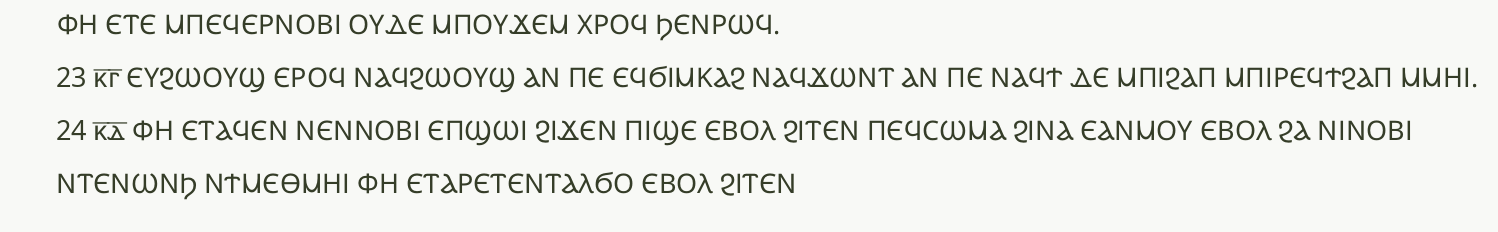ⲪⲎ ⲈⲦⲈ ⲘⲠⲈϤⲈⲢⲚⲞⲂⲒ ⲞⲨⲆⲈ ⲘⲠⲞⲨϪⲈⲘ ⲬⲢⲞϤ ϦⲈⲚⲢⲰϤ.
23 ⲕ̅ⲅ̅ ⲈⲨϨⲰⲞⲨϢ ⲈⲢⲞϤ ⲚⲀϤϨⲰⲞⲨϢ ⲀⲚ ⲠⲈ ⲈϤϬⲒⲘⲔⲀϨ ⲚⲀϤϪⲰⲚⲦ ⲀⲚ ⲠⲈ ⲚⲀϤϮ ⲆⲈ ⲘⲠⲒϨⲀⲠ ⲘⲠⲒⲢⲈϤϮϨⲀⲠ ⲘⲘⲎⲒ.
24 ⲕ̅ⲇ̅ ⲪⲎ ⲈⲦⲀϤⲈⲚ ⲚⲈⲚⲚⲞⲂⲒ ⲈⲠϢⲰⲒ ϨⲒϪⲈⲚ ⲠⲒϢⲈ ⲈⲂⲞⲖ ϨⲒⲦⲈⲚ ⲠⲈϤⲤⲰⲘⲀ ϨⲒⲚⲀ ⲈⲀⲚⲘⲞⲨ ⲈⲂⲞⲖ ϨⲀ ⲚⲒⲚⲞⲂⲒ ⲚⲦⲈⲚⲰⲚϦ ⲚϮⲘⲈⲐⲘⲎⲒ ⲪⲎ ⲈⲦⲀⲢⲈⲦⲈⲚⲦⲀⲖϬⲞ ⲈⲂⲞⲖ ϨⲒⲦⲈⲚ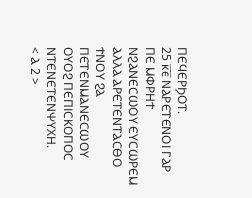ⲠⲈϤⲈⲢϦⲞⲦ.
25 ⲕ̅ⲉ̅ ⲚⲀⲢⲈⲦⲈⲚⲞⲒ ⲄⲀⲢ ⲠⲈ ⲘⲪⲢⲎϮ ⲚϨⲀⲚⲈⲤⲰⲞⲨ ⲈⲨⲤⲰⲢⲈⲘ ⲀⲖⲖⲀ ⲀⲢⲈⲦⲈⲚⲦⲀⲤⲐⲞ ϮⲚⲞⲨ ϨⲀ ⲠⲈⲦⲈⲚⲘⲀⲚⲈⲤⲰⲞⲨ ⲞⲨⲞϨ ⲠⲈⲠⲒⲤⲔⲞⲠⲞⲤ ⲚⲦⲈⲚⲈⲦⲈⲚⲮⲨⲬⲎ.
< Ⲁ 2 >